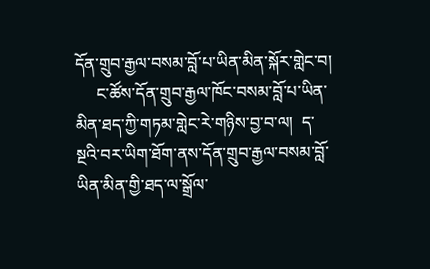དོན་གྲུབ་རྒྱལ་བསམ་བློ་པ་ཡིན་མིན་སྐོར་གླེང་བ།
     ང་ཚོས་དོན་གྲུབ་རྒྱལ་ཁོང་བསམ་བློ་པ་ཡིན་མིན་ཐད་ཀྱི་གཏམ་གླེང་རེ་གཉིས་བྱ་བ་ལ།  ད་སྔའི་བར་ཡིག་ཐོག་ནས་དོན་གྲུབ་རྒྱལ་བསམ་བློ་
ཡིན་མིན་གྱི་ཐད་ལ་སྒྲོལ་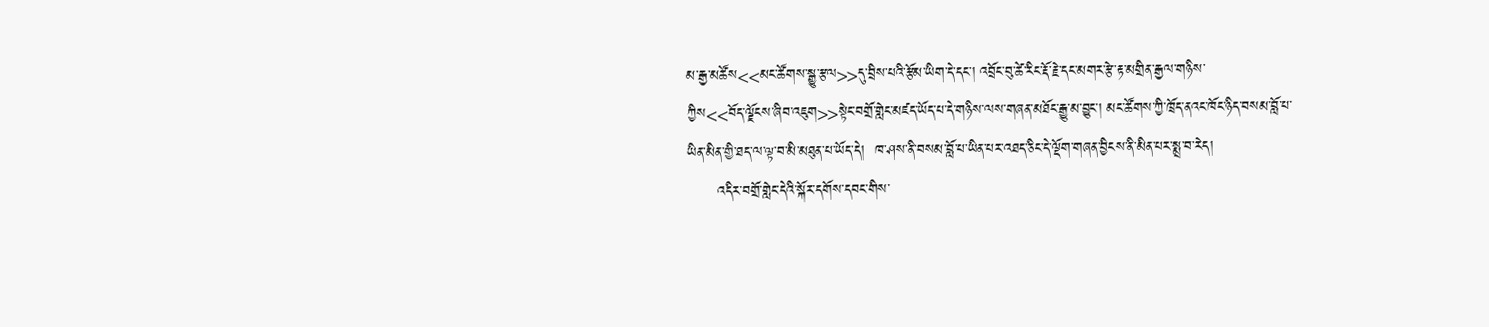མ་རྒྱ་མཚོས<<མང་ཚོགས་སྒྱུ་རྩལ>>དུ་བྲིས་པའི་རྩོམ་ཡིག་དེ་དང་། འབྲོང་བུ་ཚེ་རིང་རྡོ་རྗེ་དང་མགར་རྩེ་རྟ་མགྲིན་རྒྱལ་གཉིས་
ཀྱིས<<བོད་ལྗོངས་ཞིབ་འཇུག>>སྟེང་བགྲོ་གླེང་མཛད་ཡོད་པ་དེ་གཉིས་ལས་གཞན་མཐོང་རྒྱུ་མ་བྱུང་། མང་ཚོགས་ཀྱི་ཁྲོད་ནའང་ཁོང་ཉིད་བསམ་བློ་པ་
ཡིན་མིན་གྱི་ཐད་ལ་ལྟ་བ་མི་མཐུན་པ་ཡོད་དེ།  ཁ་ཤས་ནི་བསམ་བློ་པ་ཡིན་པར་འཐད་ཅིང་དེ་ལྡོག་གཞན་བྱིངས་ནི་མིན་པར་སྨྲ་བ་རེད།
      འདིར་བགྲོ་གླེང་དེའི་སྐོར་དགོས་དབང་གིས་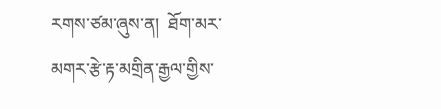རགས་ཙམ་ཞུས་ན།  ཐོག་མར་མགར་རྩེ་རྟ་མགྲིན་རྒྱལ་གྱིས་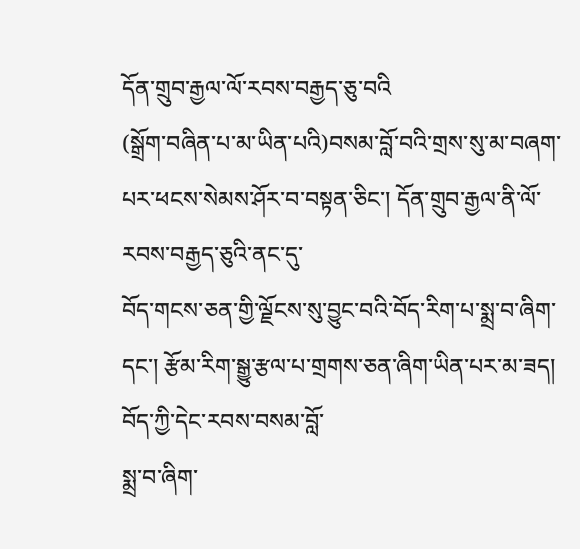དོན་གྲུབ་རྒྱལ་ལོ་རབས་བརྒྱད་ཅུ་བའི
(སྒྲོག་བཞིན་པ་མ་ཡིན་པའི)བསམ་བློ་བའི་གྲས་སུ་མ་བཞག་པར་ཕངས་སེམས་ཤོར་བ་བསྟན་ཅིང་། དོན་གྲུབ་རྒྱལ་ནི་ལོ་རབས་བརྒྱད་ཅུའི་ནང་དུ་
བོད་གངས་ཅན་གྱི་ལྗོངས་སུ་བྱུང་བའི་བོད་རིག་པ་སྨྲ་བ་ཞིག་དང་། རྩོམ་རིག་སྒྱུ་རྩལ་པ་གྲགས་ཅན་ཞིག་ཡིན་པར་མ་ཟད། བོད་ཀྱི་དེང་རབས་བསམ་བློ་
སྨྲ་བ་ཞིག་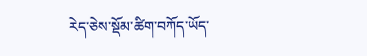རེད་ཅེས་སྡོམ་ཚིག་བཀོད་ཡོད་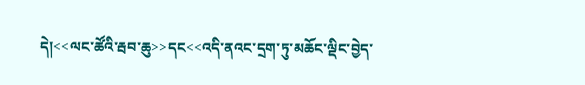དེ།<<ལང་ཚོའི་རྦབ་ཆུ>>དང<<འདི་ནའང་དྲག་ཏུ་མཆོང་ལྡིང་བྱེད་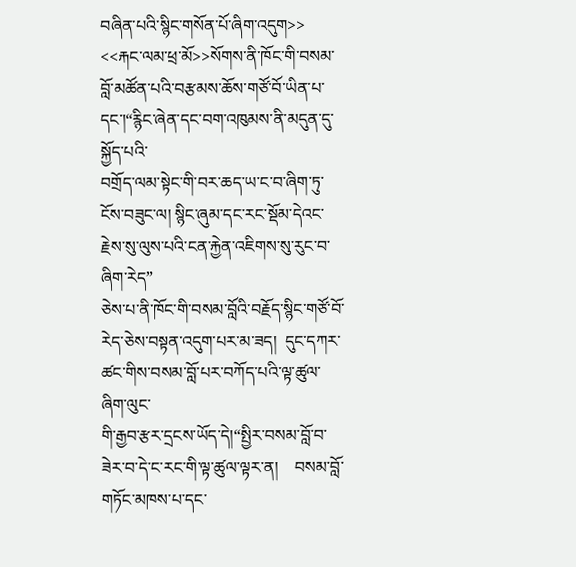བཞིན་པའི་སྙིང་གསོན་པོ་ཞིག་འདུག>>
<<རྐང་ལམ་ཕྲ་མོ>>སོགས་ནི་ཁོང་གི་བསམ་བློ་མཚོན་པའི་བརྩམས་ཆོས་གཙོ་བོ་ཡིན་པ་དང་།“རྙིང་ཞེན་དང་བག་འཁུམས་ནི་མདུན་དུ་སྐྱོད་པའི་
བགྲོད་ལམ་སྟེང་གི་བར་ཆད་ཡ་ང་བ་ཞིག་ཏུ་ངོས་བཟུང་ལ། སྙིང་ཞུམ་དང་རང་སྡོམ་དེའང་རྗེས་སུ་ལུས་པའི་ངན་རྐྱེན་འཇིགས་སུ་རུང་བ་ཞིག་རེད”
ཅེས་པ་ནི་ཁོང་གི་བསམ་བློའི་བརྗོད་སྙིང་གཙོ་བོ་རེད་ཅེས་བསྟན་འདུག་པར་མ་ཟད།  དུང་དཀར་ཚང་གིས་བསམ་བློ་པར་བཀོད་པའི་ལྟ་ཚུལ་ཞིག་ལུང་
གི་རྒྱབ་རྩར་དྲངས་ཡོད་དེ།“སྤྱིར་བསམ་བློ་བ་ཟེར་བ་དེ་ང་རང་གི་ལྟ་ཚུལ་ལྟར་ན།    བསམ་བློ་གཏོང་མཁས་པ་དང་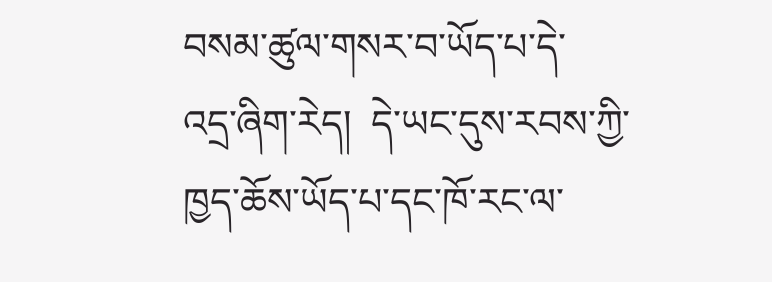བསམ་ཚུལ་གསར་བ་ཡོད་པ་དེ་
འདྲ་ཞིག་རེད།  དེ་ཡང་དུས་རབས་ཀྱི་ཁྱད་ཆོས་ཡོད་པ་དང་ཁོ་རང་ལ་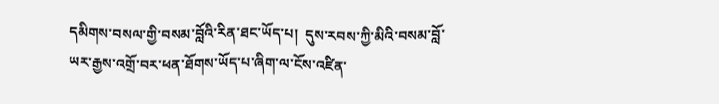དམིགས་བསལ་གྱི་བསམ་བློའི་རིན་ཐང་ཡོད་པ།  དུས་རབས་ཀྱི་མིའི་བསམ་བློ་
ཡར་རྒྱས་འགྲོ་བར་ཕན་ཐོགས་ཡོད་པ་ཞིག་ལ་ངོས་འཛིན་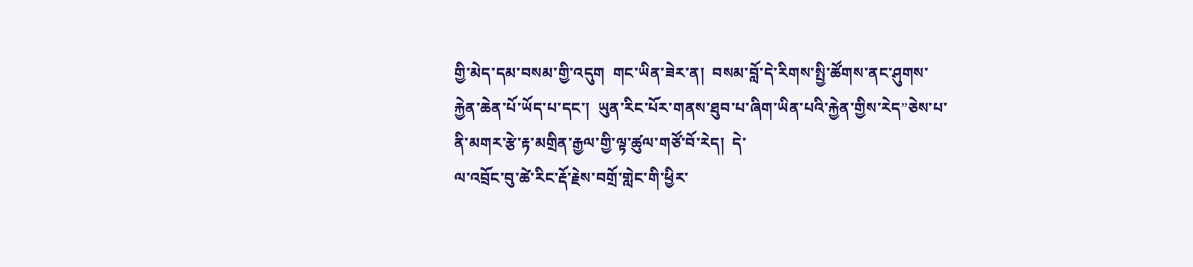གྱི་མེད་དམ་བསམ་གྱི་འདུག  གང་ཡིན་ཟེར་ན།  བསམ་བློ་དེ་རིགས་སྤྱི་ཚོགས་ནང་ཤུགས་
རྐྱེན་ཆེན་པོ་ཡོད་པ་དང་།  ཡུན་རིང་པོར་གནས་ཐུབ་པ་ཞིག་ཡིན་པའི་རྐྱེན་གྱིས་རེད”ཅེས་པ་ནི་མགར་རྩེ་རྟ་མགྲིན་རྒྱལ་གྱི་ལྟ་ཚུལ་གཙོ་བོ་རེད།  དེ་
ལ་འབྲོང་བུ་ཚེ་རིང་རྡོ་རྗེས་བགྲོ་གླེང་གི་ཕྱིར་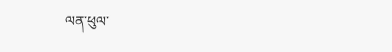ལན་ཕུལ་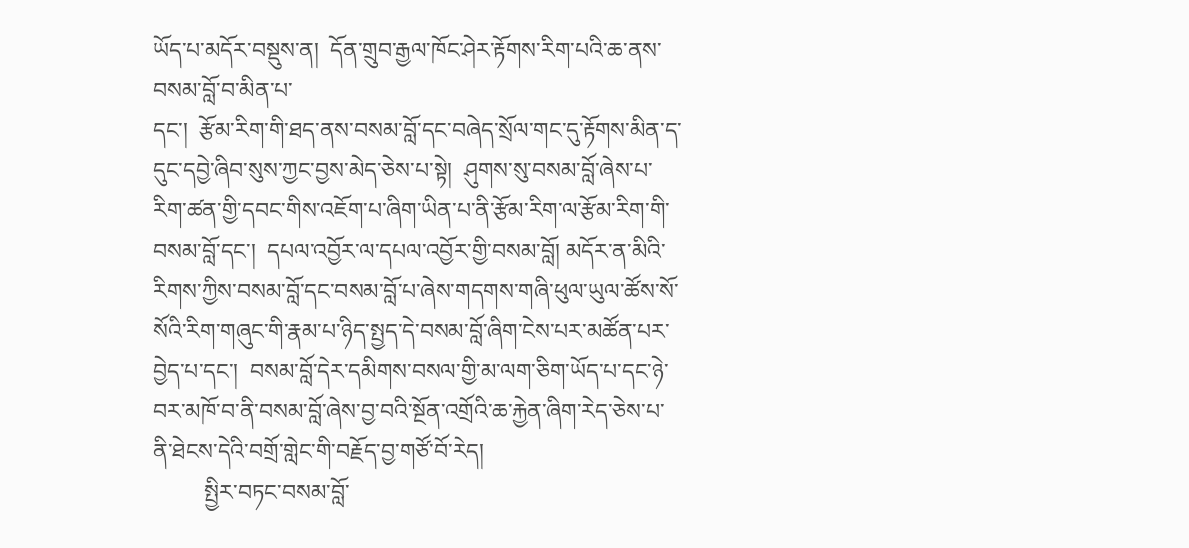ཡོད་པ་མདོར་བསྡུས་ན།  དོན་གྲུབ་རྒྱལ་ཁོང་ཤེར་རྟོགས་རིག་པའི་ཆ་ནས་བསམ་བློ་བ་མིན་པ་
དང་།  རྩོམ་རིག་གི་ཐད་ནས་བསམ་བློ་དང་བཞེད་སྲོལ་གང་དུ་རྟོགས་མིན་ད་དུང་དབྱེ་ཞིབ་སུས་ཀྱང་བྱས་མེད་ཅེས་པ་སྟེ།  ཤུགས་སུ་བསམ་བློ་ཞེས་པ་
རིག་ཚན་གྱི་དབང་གིས་འཇོག་པ་ཞིག་ཡིན་པ་ནི་རྩོམ་རིག་ལ་རྩོམ་རིག་གི་བསམ་བློ་དང་།  དཔལ་འབྱོར་ལ་དཔལ་འབྱོར་གྱི་བསམ་བློ། མདོར་ན་མིའི་
རིགས་ཀྱིས་བསམ་བློ་དང་བསམ་བློ་པ་ཞེས་གདགས་གཞི་ཕུལ་ཡུལ་ཚོས་སོ་སོའི་རིག་གཞུང་གི་རྣམ་པ་ཉིད་སྤྱད་དེ་བསམ་བློ་ཞིག་ངེས་པར་མཚོན་པར་
བྱེད་པ་དང་།  བསམ་བློ་དེར་དམིགས་བསལ་གྱི་མ་ལག་ཅིག་ཡོད་པ་དང་ཉེ་བར་མཁོ་བ་ནི་བསམ་བློ་ཞེས་བྱ་བའི་སྔོན་འགྲོའི་ཆ་རྐྱེན་ཞིག་རེད་ཅེས་པ་
ནི་ཐེངས་དེའི་བགྲོ་གླེང་གི་བརྗོད་བྱ་གཙོ་བོ་རེད།
         སྤྱིར་བཏང་བསམ་བློ་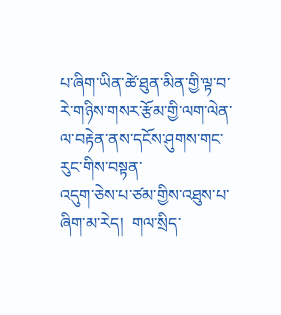པ་ཞིག་ཡིན་ཚེ་ཐུན་མིན་གྱི་ལྟ་བ་རེ་གཉིས་གསར་རྩོམ་གྱི་ལག་ལེན་ལ་བརྟེན་ནས་དངོས་ཤུགས་གང་རུང་གིས་བསྟན་
འདུག་ཅེས་པ་ཙམ་གྱིས་འཐུས་པ་ཞིག་མ་རེད།  གལ་སྲིད་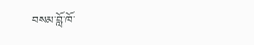བསམ་བློ་ཁོ་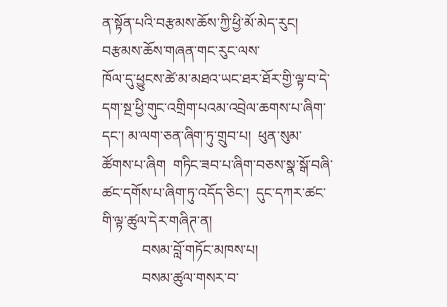ན་སྟོན་པའི་བརྩམས་ཆོས་ཀྱི་ཕྱི་མོ་མེད་རུང། བརྩམས་ཆོས་གཞན་གང་རུང་ལས་
ཁོལ་དུ་ཕྱུངས་ཚེ་མ་མཐའ་ཡང་ཐར་ཐོར་གྱི་ལྟ་བ་དེ་དག་སྔ་ཕྱི་གུང་འགྲིག་པའམ་འབྲེལ་ཆགས་པ་ཞིག་དང་། མ་ལག་ཅན་ཞིག་ཏུ་གྲུབ་པ།  ཕུན་སུམ་
ཚོགས་པ་ཞིག  གཏིང་ཟབ་པ་ཞིག་བཅས་སྣ་སྒོ་བཞི་ཚང་དགོས་པ་ཞིག་ཏུ་འདོད་ཅིང་།  དུང་དཀར་ཚང་གི་ལྟ་ཚུལ་དེར་གཞིཊ་ན།
           བསམ་བློ་གཏོང་མཁས་པ།
           བསམ་ཚུལ་གསར་བ་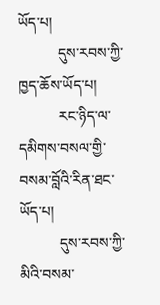ཡོད་པ།
           དུས་རབས་ཀྱི་ཁྱད་ཆོས་ཡོད་པ།
           རང་ཉིད་ལ་དམིགས་བསལ་གྱི་བསམ་བློའི་རིན་ཐང་ཡོད་པ།
           དུས་རབས་ཀྱི་མིའི་བསམ་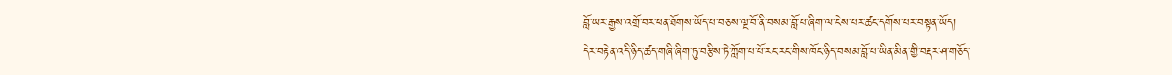བློ་ཡར་རྒྱས་འགྲོ་བར་ཕན་ཐོགས་ཡོད་པ་བཅས་ལྔ་བོ་ནི་བསམ་བློ་པ་ཞིག་ལ་ངེས་པར་ཚང་དགོས་པར་བསྟན་ཡོད།
དེར་བརྟེན་འདི་ཉིད་ཚད་གཞི་ཞིག་ཏུ་བརྩིས་ཏེ་ཀློག་པ་པོ་རང་རང་གིས་ཁོང་ཉིད་བསམ་བློ་པ་ཡིན་མིན་གྱི་བརྡར་ཤ་གཅོད་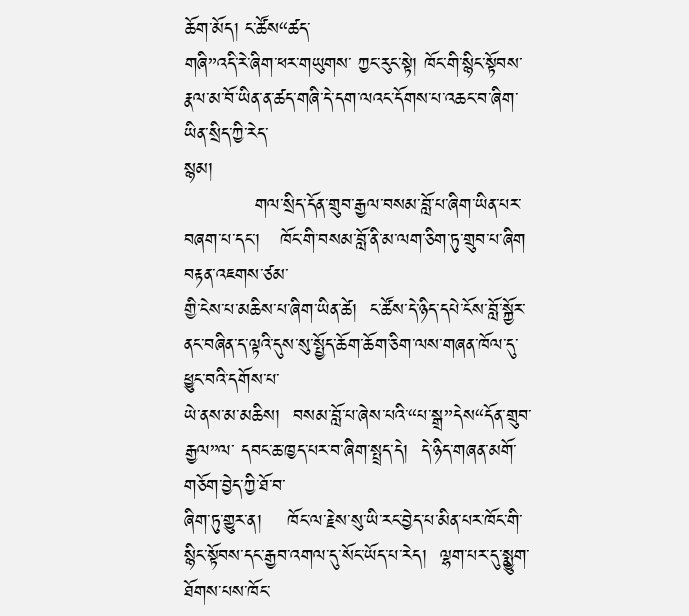ཆོག་མོད། ང་ཚོས“ཚད་
གཞི”འདི་རེ་ཞིག་ཕར་གཡུགས་ ཀྱང་རུང་སྟེ། ཁོང་གི་སྙིང་སྟོབས་རྣལ་མ་བོ་ཡིན་ན་ཚད་གཞི་དེ་དག་ལའང་དོགས་པ་འཆང་བ་ཞིག་ཡིན་སྲིད་ཀྱི་རེད་
སྙམ།
           གལ་སྲིད་དོན་གྲུབ་རྒྱལ་བསམ་བློ་པ་ཞིག་ཡིན་པར་བཞག་པ་དང་།   ཁོང་གི་བསམ་བློ་ནི་མ་ལག་ཅིག་ཏུ་གྲུབ་པ་ཞིག  བརྟན་འཇགས་ཙམ་
གྱི་ངེས་པ་མཆིས་པ་ཞིག་ཡིན་ཚེ།  ང་ཚོས་དེ་ཉིད་དཔེ་ངོས་བློ་སྐྱོར་ནང་བཞིན་ད་ལྟའི་དུས་སུ་སྤྱོད་ཆོག་ཆོག་ཅིག་ལས་གཞན་ཁོལ་དུ་ཕྱུང་བའི་དགོས་པ་
ཡེ་ནས་མ་མཆིས།  བསམ་བློ་པ་ཞེས་པའི་“པ་སྒྲ”དེས“དོན་གྲུབ་རྒྱལ”ལ་ དབང་ཆ་ཁྱད་པར་བ་ཞིག་སྤྲད་དེ།  དེ་ཉིད་གཞན་མགོ་གཅོག་བྱེད་ཀྱི་ཐོ་བ་
ཞིག་ཏུ་གྱུར་ན།    ཁོང་ལ་རྗེས་སུ་ཡི་རང་བྱེད་པ་མིན་པར་ཁོང་གི་སྙིང་སྟོབས་དང་རྒྱབ་འགལ་དུ་སོང་ཡོད་པ་རེད།  ལྷག་པར་དུ་སྨྱུག་ཐོགས་པས་ཁོང་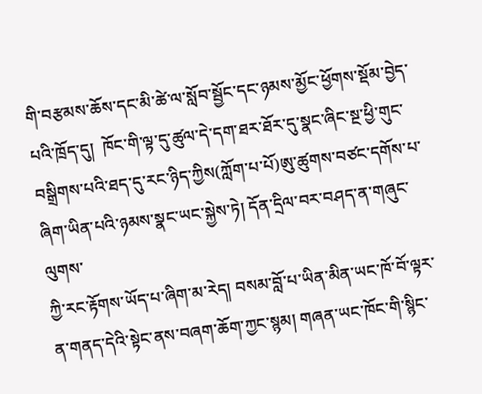གི་བརྩམས་ཆོས་དང་མི་ཚེ་ལ་སློབ་སྦྱོང་དང་ཉམས་མྱོང་ཕྱོགས་སྡོམ་བྱེད་པའི་ཁྲོད་དུ།  ཁོང་གི་ལྟ་དུ་ཚུལ་དེ་དག་ཐར་ཐོར་དུ་སྣང་ཞིང་སྔ་ཕྱི་གུང་
བསྒྲིགས་པའི་ཐད་དུ་རང་ཉིད་ཀྱིས(ཀློག་པ་པོ)ཨུ་ཚུགས་བཙང་དགོས་པ་ཞིག་ཡིན་པའི་ཉམས་སྣང་ཡང་སྐྱེས་ཏེ། དོན་དྲིལ་བར་བཤད་ན་གཞུང་ལུགས་
ཀྱི་རང་རྟོགས་ཡོད་པ་ཞིག་མ་རེད། བསམ་བློ་པ་ཡིན་མིན་ཡང་ཁོ་བོ་ལྟར་ན་གནད་དེའི་སྟེང་ནས་བཞག་ཆོག་ཀྱང་སྙམ། གཞན་ཡང་ཁོང་གི་སྙིང་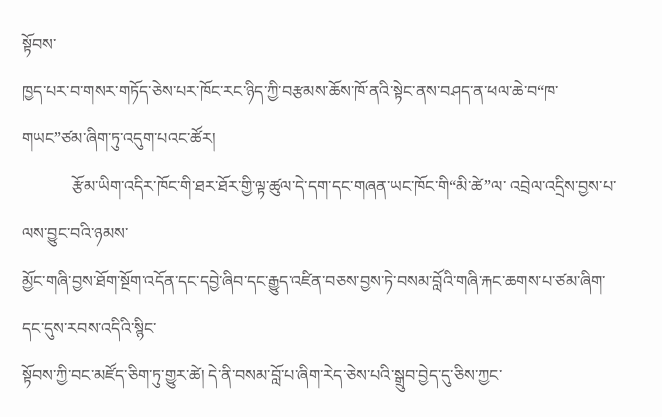སྟོབས་
ཁྱད་པར་བ་གསར་གཏོད་ཅེས་པར་ཁོང་རང་ཉིད་ཀྱི་བརྩམས་ཆོས་ཁོ་ནའི་སྟེང་ནས་བཤད་ན་ཕལ་ཆེ་བ“ཁ་གཡང”ཙམ་ཞིག་ཏུ་འདུག་པའང་ཚོར།
            རྩོམ་ཡིག་འདིར་ཁོང་གི་ཐར་ཐོར་གྱི་ལྟ་ཚུལ་དེ་དག་དང་གཞན་ཡང་ཁོང་གི“མི་ཚེ”ལ་ འབྲེལ་འདྲིས་བྱས་པ་ལས་བྱུང་བའི་ཉམས་
མྱོང་གཞི་བྱས་ཐོག་སྔོག་འདོན་དང་དབྱེ་ཞིབ་དང་རྒྱུད་འཛིན་བཅས་བྱས་ཏེ་བསམ་བློའི་གཞི་རྐང་ཆགས་པ་ཙམ་ཞིག་དང་དུས་རབས་འདིའི་སྙིང་
སྟོབས་ཀྱི་བང་མཛོད་ཅིག་ཏུ་གྱུར་ཚེ། དེ་ནི་བསམ་བློ་པ་ཞིག་རེད་ཅེས་པའི་སྒྲུབ་བྱེད་དུ་ཅིས་ཀྱང་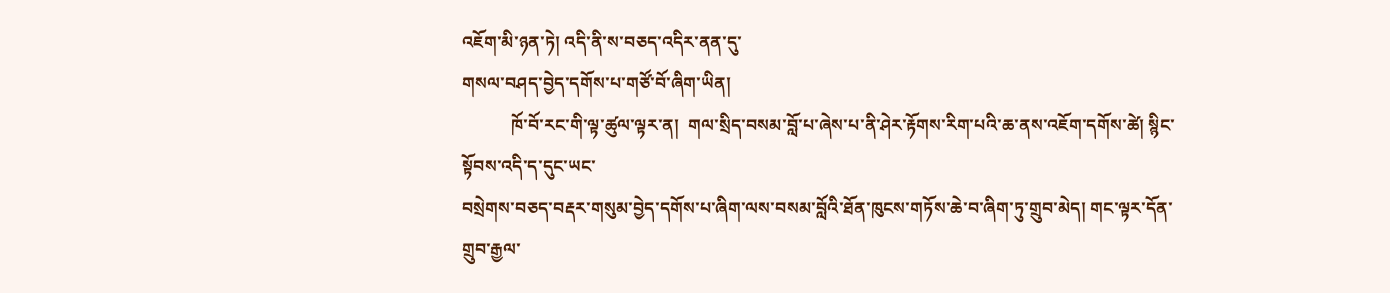འཇོག་མི་ཉན་ཏེ། འདི་ནི་ས་བཅད་འདིར་ནན་དུ་
གསལ་བཤད་བྱེད་དགོས་པ་གཙོ་བོ་ཞིག་ཡིན།
           ཁོ་བོ་རང་གི་ལྟ་ཚུལ་ལྟར་ན།  གལ་སྲིད་བསམ་བློ་པ་ཞེས་པ་ནི་ཤེར་རྟོགས་རིག་པའི་ཆ་ནས་འཇོག་དགོས་ཚེ། སྙིང་སྟོབས་འདི་ད་དུང་ཡང་
བསྲེགས་བཅད་བརྡར་གསུམ་བྱེད་དགོས་པ་ཞིག་ལས་བསམ་བློའི་ཐོན་ཁུངས་གཏོས་ཆེ་བ་ཞིག་ཏུ་གྲུབ་མེད། གང་ལྟར་དོན་གྲུབ་རྒྱལ་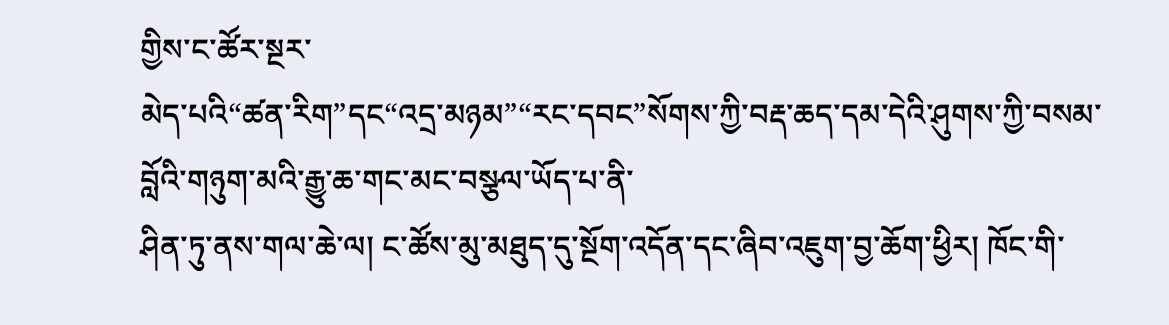གྱིས་ང་ཚོར་སྔར་
མེད་པའི“ཚན་རིག”དང“འདྲ་མཉམ”“རང་དབང”སོགས་ཀྱི་བརྡ་ཆད་དམ་དེའི་ཤུགས་ཀྱི་བསམ་བློའི་གཉུག་མའི་རྒྱུ་ཆ་གང་མང་བསྩལ་ཡོད་པ་ནི་
ཤིན་ཏུ་ནས་གལ་ཆེ་ལ། ང་ཚོས་མུ་མཐུད་དུ་སྔོག་འདོན་དང་ཞིབ་འཇུག་བྱ་ཆོག་ཕྱིར། ཁོང་གི་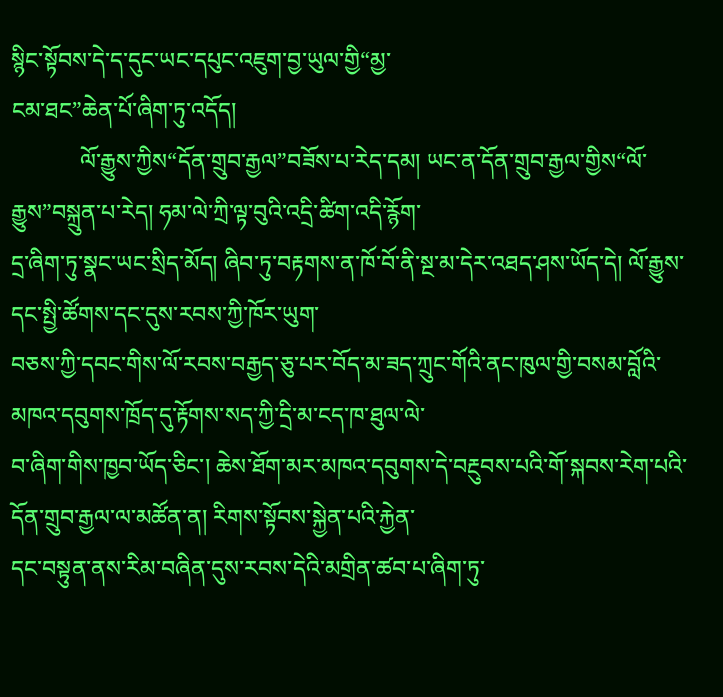སྙིང་སྟོབས་དེ་ད་དུང་ཡང་དཔུང་འཇུག་བྱ་ཡུལ་གྱི“མྱ་
ངམ་ཐང”ཆེན་པོ་ཞིག་ཏུ་འདོད།
            ལོ་རྒྱུས་ཀྱིས“དོན་གྲུབ་རྒྱལ”བཟོས་པ་རེད་དམ། ཡང་ན་དོན་གྲུབ་རྒྱལ་གྱིས“ལོ་རྒྱུས”བསྐྲུན་པ་རེད། ཧམ་ལེ་ཀྲི་ལྟ་བུའི་འདྲི་ཚིག་འདི་རྙོག་
དྲ་ཞིག་ཏུ་སྣང་ཡང་སྲིད་མོད། ཞིབ་ཏུ་བརྟགས་ན་ཁོ་བོ་ནི་སྔ་མ་དེར་འཐད་ཤས་ཡོད་དེ། ལོ་རྒྱུས་དང་སྤྱི་ཚོགས་དང་དུས་རབས་ཀྱི་ཁོར་ཡུག་
བཅས་ཀྱི་དབང་གིས་ལོ་རབས་བརྒྱད་ཅུ་པར་བོད་མ་ཟད་ཀྲུང་གོའི་ནང་ཁུལ་གྱི་བསམ་བློའི་མཁའ་དབུགས་ཁྲོད་དུ་རྟོགས་སད་ཀྱི་དྲི་མ་ངད་ཁ་ཐུལ་ལེ་
བ་ཞིག་གིས་ཁྱབ་ཡོད་ཅིང་། ཆེས་ཐོག་མར་མཁའ་དབུགས་དེ་བརྔུབས་པའི་གོ་སྐབས་རེག་པའི་དོན་གྲུབ་རྒྱལ་ལ་མཚོན་ན། རིགས་སྟོབས་སྐྱེན་པའི་རྐྱེན་
དང་བསྟུན་ནས་རིམ་བཞིན་དུས་རབས་དེའི་མགྲིན་ཚབ་པ་ཞིག་ཏུ་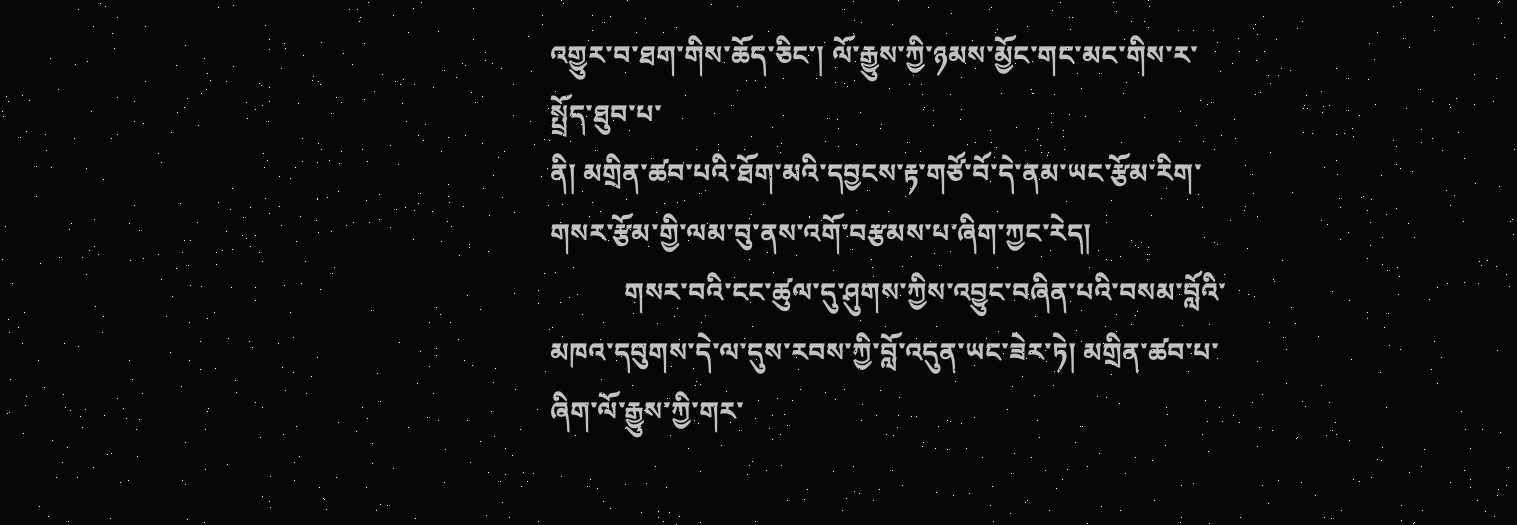འགྱུར་བ་ཐག་གིས་ཆོད་ཅིང་། ལོ་རྒྱུས་ཀྱི་ཉམས་མྱོང་གང་མང་གིས་ར་སྤྲོད་ཐུབ་པ་
ནི། མགྲིན་ཚབ་པའི་ཐོག་མའི་དབྱངས་རྟ་གཙོ་བོ་དེ་ནམ་ཡང་རྩོམ་རིག་གསར་རྩོམ་གྱི་ལམ་བུ་ནས་འགོ་བརྩམས་པ་ཞིག་ཀྱང་རེད།
           གསར་བའི་ངང་ཚུལ་དུ་ཤུགས་ཀྱིས་འབྱུང་བཞིན་པའི་བསམ་བློའི་མཁའ་དབུགས་དེ་ལ་དུས་རབས་ཀྱི་བློ་འདུན་ཡང་ཟེར་ཏེ། མགྲིན་ཚབ་པ་
ཞིག་ལོ་རྒྱུས་ཀྱི་གར་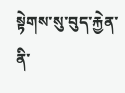སྟེགས་སུ་བུད་རྐྱེན་ནི་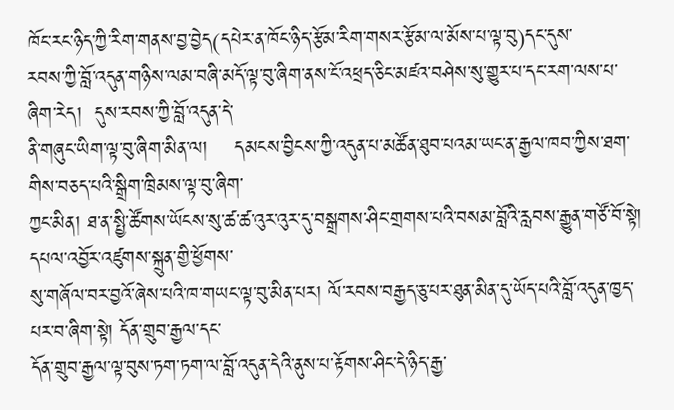ཁོང་རང་ཉིད་ཀྱི་རིག་གནས་བྱ་བྱེད(དཔེར་ན་ཁོང་ཉིད་རྩོམ་རིག་གསར་རྩོམ་ལ་མོས་པ་ལྟ་བུ)དང་དུས་
རབས་ཀྱི་བློ་འདུན་གཉིས་ལམ་བཞི་མདོ་ལྟ་བུ་ཞིག་ནས་ངོ་འཕྲད་ཅིང་མཛའ་བཤེས་སུ་གྱུར་པ་དང་རག་ལས་པ་ཞིག་རེད།  དུས་རབས་ཀྱི་བློ་འདུན་དེ་
ནི་གཞུང་ཡིག་ལྟ་བུ་ཞིག་མིན་ལ།    དམངས་བྱིངས་ཀྱི་འདུན་པ་མཚོན་ཐུབ་པའམ་ཡང་ན་རྒྱལ་ཁབ་ཀྱིས་ཐག་གིས་བཅད་པའི་སྒྲིག་ཁྲིམས་ལྟ་བུ་ཞིག་
ཀྱང་མིན། ཐ་ན་སྤྱི་ཚོགས་ཡོངས་སུ་ཚ་ཚ་འུར་འུར་དུ་བསྒྲགས་ཤིང་གྲགས་པའི་བསམ་བློའི་རླབས་རྒྱུན་གཙོ་བོ་སྟེ། དཔལ་འབྱོར་འཛུགས་སྐྲུན་གྱི་ཕྱོགས་
སུ་གཞོལ་བར་བྱའོ་ཞེས་པའི་ཁ་གཡང་ལྟ་བུ་མིན་པར། ལོ་རབས་བརྒྱད་ཅུ་པར་ཐུན་མིན་དུ་ཡོད་པའི་བློ་འདུན་ཁྱད་པར་བ་ཞིག་སྟེ། དོན་གྲུབ་རྒྱལ་དང་
དོན་གྲུབ་རྒྱལ་ལྟ་བུས་ཏག་ཏག་ལ་བློ་འདུན་དེའི་ནུས་པ་རྟོགས་ཤིང་དེ་ཉིད་རྒྱ་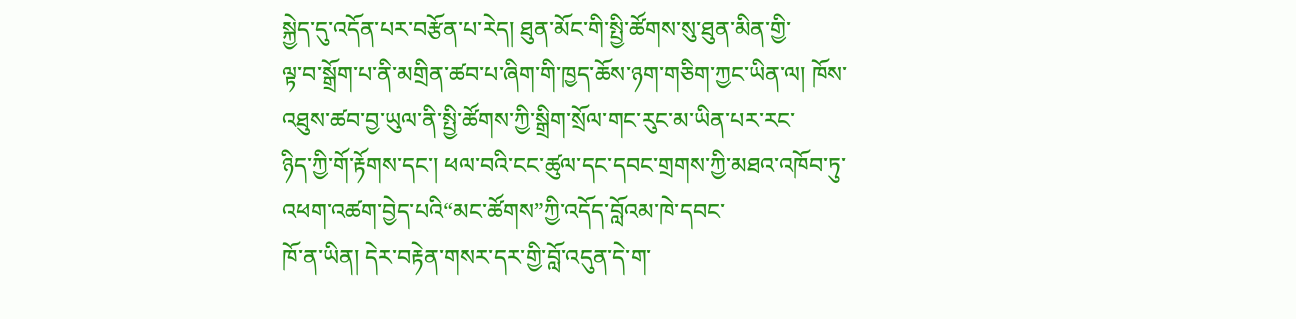སྐྱེད་དུ་འདོན་པར་བརྩོན་པ་རེད། ཐུན་མོང་གི་སྤྱི་ཚོགས་སུ་ཐུན་མིན་གྱི་
ལྟ་བ་སྒྲོག་པ་ནི་མགྲིན་ཚབ་པ་ཞིག་གི་ཁྱད་ཆོས་ཉག་གཅིག་ཀྱང་ཡིན་ལ། ཁོས་འཐུས་ཚབ་བྱ་ཡུལ་ནི་སྤྱི་ཚོགས་ཀྱི་སྒྲིག་སྲོལ་གང་རུང་མ་ཡིན་པར་རང་
ཉིད་ཀྱི་གོ་རྟོགས་དང་། ཕལ་བའི་ངང་ཚུལ་དང་དབང་གྲགས་ཀྱི་མཐའ་འཁོབ་ཏུ་འཕག་འཚག་བྱེད་པའི“མང་ཚོགས”ཀྱི་འདོད་བློའམ་ཁེ་དབང་
ཁོ་ན་ཡིན། དེར་བརྟེན་གསར་དར་གྱི་བློ་འདུན་དེ་ག་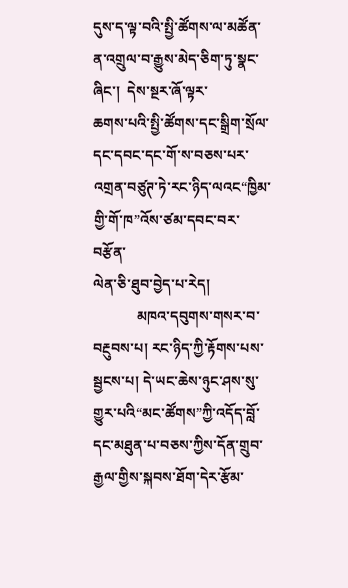དུས་ད་ལྟ་བའི་སྤྱི་ཚོགས་ལ་མཚོན་ན་འགྲུལ་བ་རྒྱུས་མེད་ཅིག་ཏུ་སྣང་ཞིང་།  དེས་སྔར་ཞོ་ལྟར་
ཆགས་པའི་སྤྱི་ཚོགས་དང་སྒྲིག་སྲོལ་དང་དབང་དང་གོ་ས་བཅས་པར་འགྲན་བཙུཊ་ཏེ་རང་ཉིད་ལའང“ཁྱིམ་གྱི་གོ་ཁ”འོས་ཙམ་དབང་བར་བརྩོན་
ལེན་ཅི་ཐུབ་བྱེད་པ་རེད།
            མཁའ་དབུགས་གསར་བ་བརྔུབས་པ། རང་ཉིད་ཀྱི་རྟོགས་པས་སྦྱངས་པ། དེ་ཡང་ཆེས་ཉུང་ཤས་སུ་གྱུར་པའི“མང་ཚོགས”ཀྱི་འདོད་བློ་
དང་མཐུན་པ་བཅས་ཀྱིས་དོན་གྲུབ་རྒྱལ་གྱིས་སྐབས་ཐོག་དེར་རྩོམ་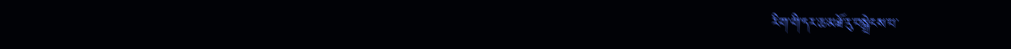རིག་གི་དར་ཆ་མཐོ་རུ་བསྒྲེངས་པ་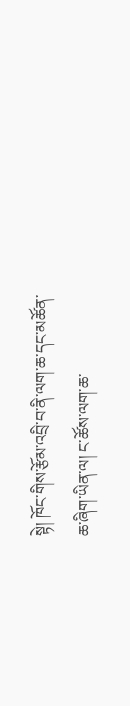སྟེ། ཁོང་གིས་རྩོམ་འབྲི་བ་ནི་ལག་ཆ་དང་མཚོན་
ཆ་ཞིག་ཡིན་ལ། ང་ཚོས་ལག་ཆ་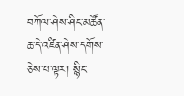བཀོལ་ཤེས་ཤིང་མཚོན་ཆ་དེ་འཛིན་ཤེས་དགོས་ཅེས་པ་ལྟར། སྙིང་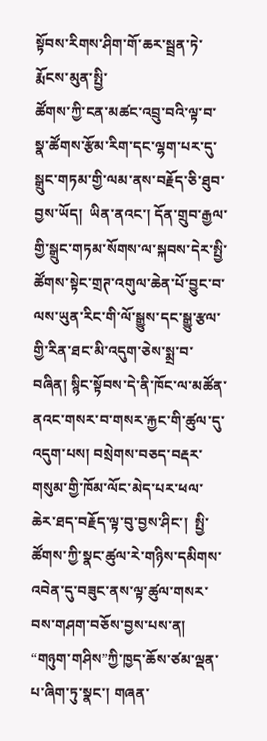སྟོབས་རིགས་ཤིག་གོ་ཆར་སྦྲན་ཏེ་རྨོངས་མུན་སྤྱི་
ཚོགས་ཀྱི་ངན་མཚང་འབྲུ་བའི་ལྟ་བ་སྣ་ཚོགས་རྩོམ་རིག་དང་ལྷག་པར་དུ་སྒྲུང་གཏམ་གྱི་ལམ་ནས་བརྗོད་ཅི་ཐུབ་བྱས་ཡོད།  ཡིན་ནའང་། དོན་གྲུབ་རྒྱལ་
གྱི་སྒྲུང་གཏམ་སོགས་ལ་སྐབས་དེར་སྤྱི་ཚོགས་སྟེང་གྲཊ་འགུལ་ཆེན་པོ་བྱུང་བ་ལས་ཡུན་རིང་གི་ལོ་སྒྱུས་དང་སྒྱུ་རྩལ་གྱི་རིན་ཐང་མི་འདུག་ཅེས་སྨྲ་བ་
བཞིན། སྙིང་སྟོབས་དེ་ནི་ཁོང་ལ་མཚོན་ནའང་གསར་བ་གསར་རྐྱང་གི་ཚུལ་དུ་འདུག་པས། བསྲེགས་བཅད་བརྡར་གསུམ་གྱི་ཁོམ་ལོང་མེད་པར་ཕལ་
ཆེར་ཐད་བརྗོད་ལྟ་བུ་བྱས་ཤིང་།  སྤྱི་ཚོགས་ཀྱི་སྣང་ཚུལ་རེ་གཉིས་དམིགས་འབེན་དུ་བཟུང་ནས་ལྟ་ཚུལ་གསར་བས་གཤག་བཅོས་བྱས་པས་ན།
“གཉུག་གཤིས”ཀྱི་ཁྱད་ཆོས་ཙམ་ལྡན་པ་ཞིག་ཏུ་སྣང་། གཞན་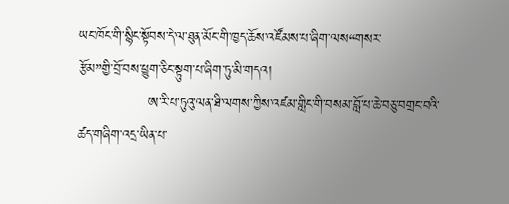ཡང་ཁོང་གི་སྙིང་སྟོབས་དེ་ལ་ཐུན་མོང་གི་ཁྱད་ཆོས་འཛོམས་པ་ཞིག་ལས“གསར་
རྩོམ”གྱི་བྲོ་བས་ཕྱུག་ཅིང་སྟུག་པ་ཞིག་ཏུ་མི་གདའ།
               ཨ་རི་པ་ཏུའུ་ལན་ཐི་ལགས་ཀྱིས་འཛམ་གླིང་གི་བསམ་བློ་པ་ཆེ་བཅུ་བགྲང་བའི་ཚད་གཞིག་འདྲ་ཡིན་པ་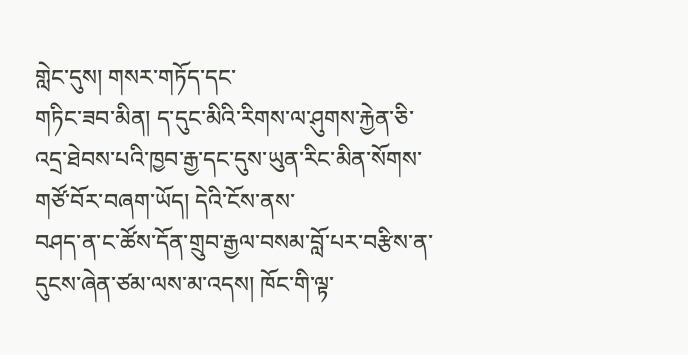གླེང་དུས། གསར་གཏོད་དང་
གཏིང་ཟབ་མིན། ད་དུང་མིའི་རིགས་ལ་ཤུགས་རྐྱེན་ཅི་འདྲ་ཐེབས་པའི་ཁྱབ་རྒྱ་དང་དུས་ཡུན་རིང་མིན་སོགས་གཙོ་བོར་བཞག་ཡོད། དེའི་ངོས་ནས་
བཤད་ན་ང་ཚོས་དོན་གྲུབ་རྒྱལ་བསམ་བློ་པར་བརྩིས་ན་དུངས་ཞེན་ཙམ་ལས་མ་འདས། ཁོང་གི་ལྟ་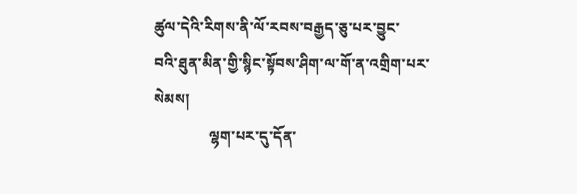ཚུལ་དེའི་རིགས་ནི་ལོ་རབས་བརྒྱད་ཅུ་པར་བྱུང་
བའི་ཐུན་མིན་གྱི་སྙིང་སྟོབས་ཤིག་ལ་གོ་ན་འགྲིག་པར་སེམས།
               ལྷག་པར་དུ་དོན་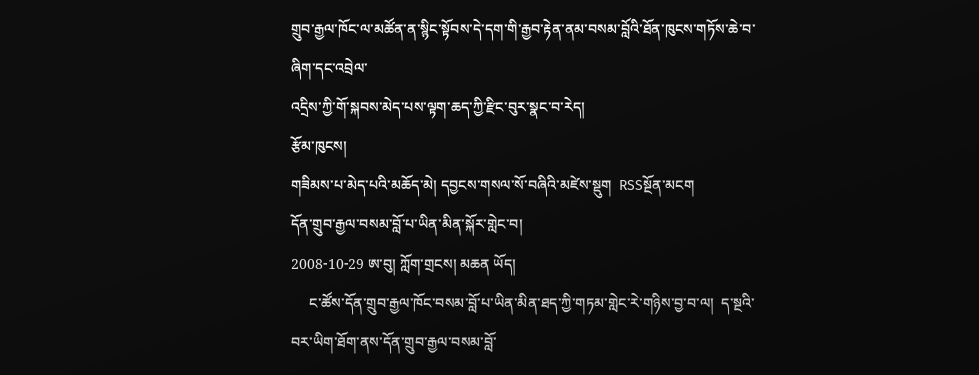གྲུབ་རྒྱལ་ཁོང་ལ་མཚོན་ན་སྙིང་སྟོབས་དེ་དག་གི་རྒྱབ་རྟེན་ནམ་བསམ་བློའི་ཐོན་ཁུངས་གཏོས་ཆེ་བ་ཞིག་དང་འབྲེལ་
འདྲིས་ཀྱི་གོ་སྐབས་མེད་པས་ལྟག་ཆད་ཀྱི་རྫིང་བུར་སྣང་བ་རེད།
རྩོམ་ཁུངས།
གཟིམས་པ་མེད་པའི་མཆོད་མེ། དབྱངས་གསལ་སོ་བཞིའི་མཛེས་སྡུག  RSSསྔོན་མངག
དོན་གྲུབ་རྒྱལ་བསམ་བློ་པ་ཡིན་མིན་སྐོར་གླེང་བ།
2008-10-29 ཨ་བུ། ཀློག་གྲངས། མཆན ཡོད།
     ང་ཚོས་དོན་གྲུབ་རྒྱལ་ཁོང་བསམ་བློ་པ་ཡིན་མིན་ཐད་ཀྱི་གཏམ་གླེང་རེ་གཉིས་བྱ་བ་ལ།  ད་སྔའི་བར་ཡིག་ཐོག་ནས་དོན་གྲུབ་རྒྱལ་བསམ་བློ་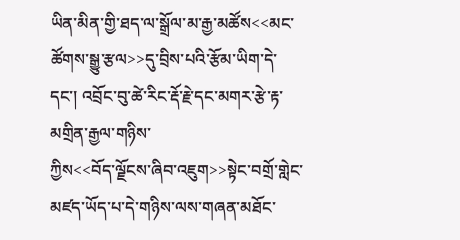ཡིན་མིན་གྱི་ཐད་ལ་སྒྲོལ་མ་རྒྱ་མཚོས<<མང་ཚོགས་སྒྱུ་རྩལ>>དུ་བྲིས་པའི་རྩོམ་ཡིག་དེ་དང་། འབྲོང་བུ་ཚེ་རིང་རྡོ་རྗེ་དང་མགར་རྩེ་རྟ་མགྲིན་རྒྱལ་གཉིས་
ཀྱིས<<བོད་ལྗོངས་ཞིབ་འཇུག>>སྟེང་བགྲོ་གླེང་མཛད་ཡོད་པ་དེ་གཉིས་ལས་གཞན་མཐོང་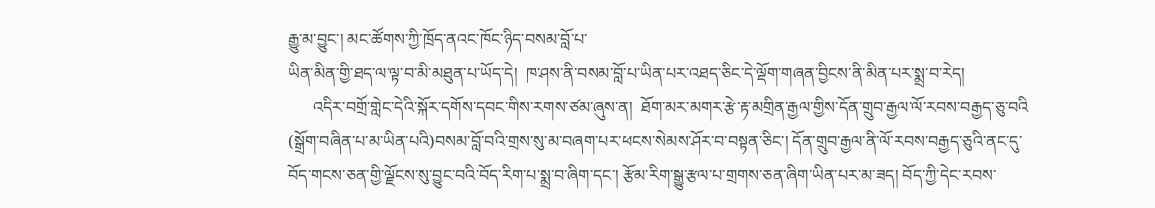རྒྱུ་མ་བྱུང་། མང་ཚོགས་ཀྱི་ཁྲོད་ནའང་ཁོང་ཉིད་བསམ་བློ་པ་
ཡིན་མིན་གྱི་ཐད་ལ་ལྟ་བ་མི་མཐུན་པ་ཡོད་དེ།  ཁ་ཤས་ནི་བསམ་བློ་པ་ཡིན་པར་འཐད་ཅིང་དེ་ལྡོག་གཞན་བྱིངས་ནི་མིན་པར་སྨྲ་བ་རེད།
      འདིར་བགྲོ་གླེང་དེའི་སྐོར་དགོས་དབང་གིས་རགས་ཙམ་ཞུས་ན།  ཐོག་མར་མགར་རྩེ་རྟ་མགྲིན་རྒྱལ་གྱིས་དོན་གྲུབ་རྒྱལ་ལོ་རབས་བརྒྱད་ཅུ་བའི
(སྒྲོག་བཞིན་པ་མ་ཡིན་པའི)བསམ་བློ་བའི་གྲས་སུ་མ་བཞག་པར་ཕངས་སེམས་ཤོར་བ་བསྟན་ཅིང་། དོན་གྲུབ་རྒྱལ་ནི་ལོ་རབས་བརྒྱད་ཅུའི་ནང་དུ་
བོད་གངས་ཅན་གྱི་ལྗོངས་སུ་བྱུང་བའི་བོད་རིག་པ་སྨྲ་བ་ཞིག་དང་། རྩོམ་རིག་སྒྱུ་རྩལ་པ་གྲགས་ཅན་ཞིག་ཡིན་པར་མ་ཟད། བོད་ཀྱི་དེང་རབས་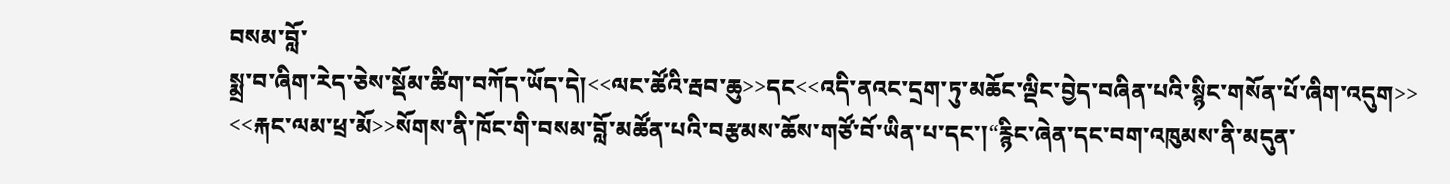བསམ་བློ་
སྨྲ་བ་ཞིག་རེད་ཅེས་སྡོམ་ཚིག་བཀོད་ཡོད་དེ།<<ལང་ཚོའི་རྦབ་ཆུ>>དང<<འདི་ནའང་དྲག་ཏུ་མཆོང་ལྡིང་བྱེད་བཞིན་པའི་སྙིང་གསོན་པོ་ཞིག་འདུག>>
<<རྐང་ལམ་ཕྲ་མོ>>སོགས་ནི་ཁོང་གི་བསམ་བློ་མཚོན་པའི་བརྩམས་ཆོས་གཙོ་བོ་ཡིན་པ་དང་།“རྙིང་ཞེན་དང་བག་འཁུམས་ནི་མདུན་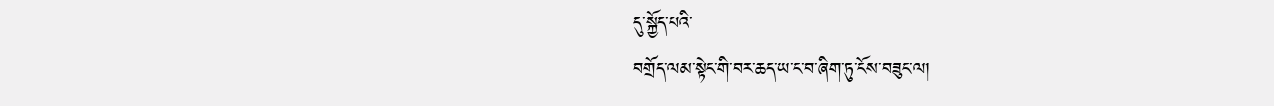དུ་སྐྱོད་པའི་
བགྲོད་ལམ་སྟེང་གི་བར་ཆད་ཡ་ང་བ་ཞིག་ཏུ་ངོས་བཟུང་ལ།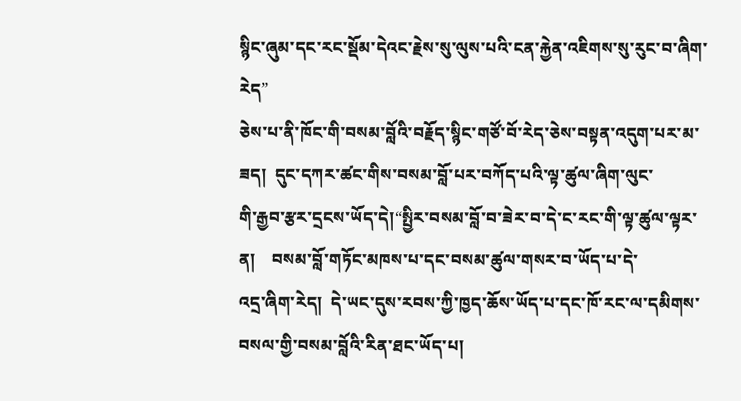སྙིང་ཞུམ་དང་རང་སྡོམ་དེའང་རྗེས་སུ་ལུས་པའི་ངན་རྐྱེན་འཇིགས་སུ་རུང་བ་ཞིག་རེད”
ཅེས་པ་ནི་ཁོང་གི་བསམ་བློའི་བརྗོད་སྙིང་གཙོ་བོ་རེད་ཅེས་བསྟན་འདུག་པར་མ་ཟད།  དུང་དཀར་ཚང་གིས་བསམ་བློ་པར་བཀོད་པའི་ལྟ་ཚུལ་ཞིག་ལུང་
གི་རྒྱབ་རྩར་དྲངས་ཡོད་དེ།“སྤྱིར་བསམ་བློ་བ་ཟེར་བ་དེ་ང་རང་གི་ལྟ་ཚུལ་ལྟར་ན།    བསམ་བློ་གཏོང་མཁས་པ་དང་བསམ་ཚུལ་གསར་བ་ཡོད་པ་དེ་
འདྲ་ཞིག་རེད།  དེ་ཡང་དུས་རབས་ཀྱི་ཁྱད་ཆོས་ཡོད་པ་དང་ཁོ་རང་ལ་དམིགས་བསལ་གྱི་བསམ་བློའི་རིན་ཐང་ཡོད་པ།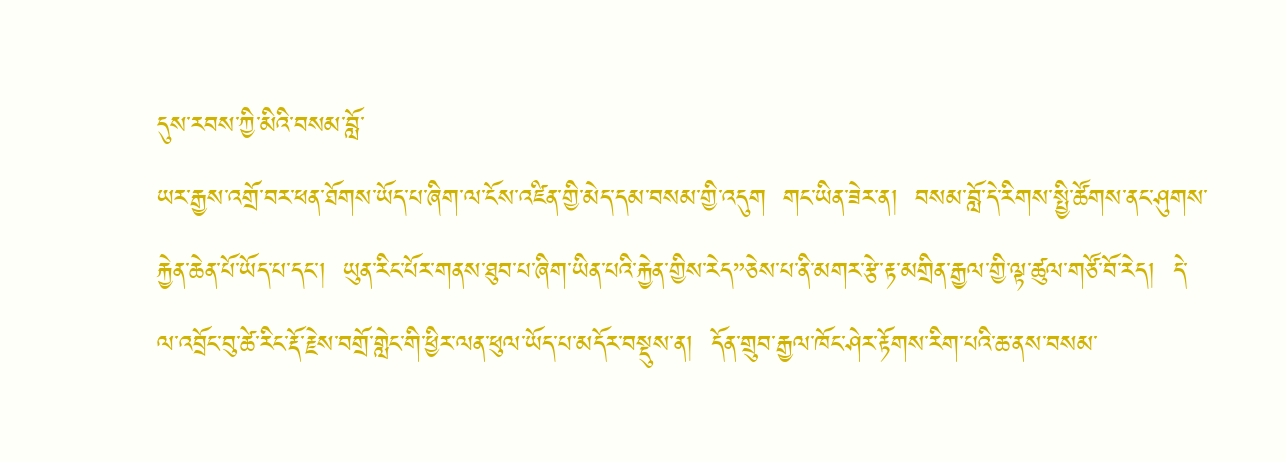དུས་རབས་ཀྱི་མིའི་བསམ་བློ་
ཡར་རྒྱས་འགྲོ་བར་ཕན་ཐོགས་ཡོད་པ་ཞིག་ལ་ངོས་འཛིན་གྱི་མེད་དམ་བསམ་གྱི་འདུག  གང་ཡིན་ཟེར་ན།  བསམ་བློ་དེ་རིགས་སྤྱི་ཚོགས་ནང་ཤུགས་
རྐྱེན་ཆེན་པོ་ཡོད་པ་དང་།  ཡུན་རིང་པོར་གནས་ཐུབ་པ་ཞིག་ཡིན་པའི་རྐྱེན་གྱིས་རེད”ཅེས་པ་ནི་མགར་རྩེ་རྟ་མགྲིན་རྒྱལ་གྱི་ལྟ་ཚུལ་གཙོ་བོ་རེད།  དེ་
ལ་འབྲོང་བུ་ཚེ་རིང་རྡོ་རྗེས་བགྲོ་གླེང་གི་ཕྱིར་ལན་ཕུལ་ཡོད་པ་མདོར་བསྡུས་ན།  དོན་གྲུབ་རྒྱལ་ཁོང་ཤེར་རྟོགས་རིག་པའི་ཆ་ནས་བསམ་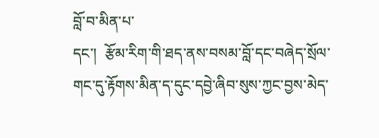བློ་བ་མིན་པ་
དང་།  རྩོམ་རིག་གི་ཐད་ནས་བསམ་བློ་དང་བཞེད་སྲོལ་གང་དུ་རྟོགས་མིན་ད་དུང་དབྱེ་ཞིབ་སུས་ཀྱང་བྱས་མེད་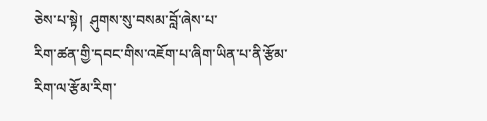ཅེས་པ་སྟེ།  ཤུགས་སུ་བསམ་བློ་ཞེས་པ་
རིག་ཚན་གྱི་དབང་གིས་འཇོག་པ་ཞིག་ཡིན་པ་ནི་རྩོམ་རིག་ལ་རྩོམ་རིག་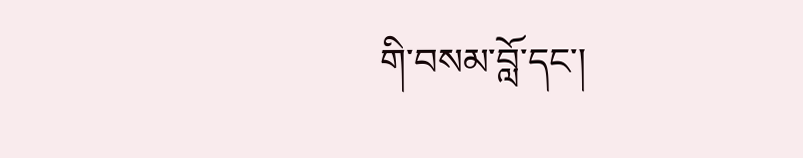གི་བསམ་བློ་དང་།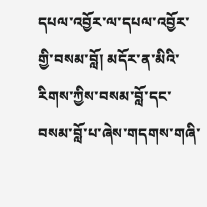དཔལ་འབྱོར་ལ་དཔལ་འབྱོར་གྱི་བསམ་བློ། མདོར་ན་མིའི་
རིགས་ཀྱིས་བསམ་བློ་དང་བསམ་བློ་པ་ཞེས་གདགས་གཞི་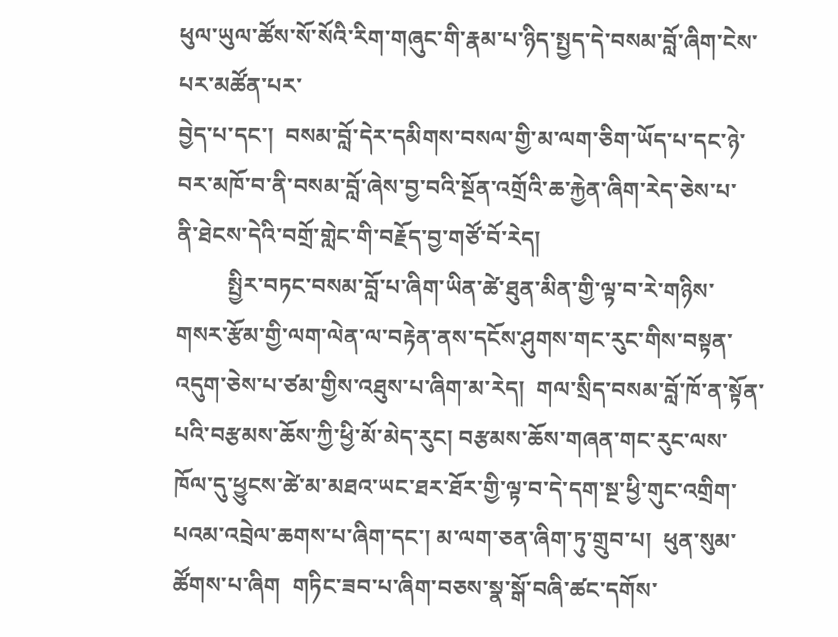ཕུལ་ཡུལ་ཚོས་སོ་སོའི་རིག་གཞུང་གི་རྣམ་པ་ཉིད་སྤྱད་དེ་བསམ་བློ་ཞིག་ངེས་པར་མཚོན་པར་
བྱེད་པ་དང་།  བསམ་བློ་དེར་དམིགས་བསལ་གྱི་མ་ལག་ཅིག་ཡོད་པ་དང་ཉེ་བར་མཁོ་བ་ནི་བསམ་བློ་ཞེས་བྱ་བའི་སྔོན་འགྲོའི་ཆ་རྐྱེན་ཞིག་རེད་ཅེས་པ་
ནི་ཐེངས་དེའི་བགྲོ་གླེང་གི་བརྗོད་བྱ་གཙོ་བོ་རེད།
         སྤྱིར་བཏང་བསམ་བློ་པ་ཞིག་ཡིན་ཚེ་ཐུན་མིན་གྱི་ལྟ་བ་རེ་གཉིས་གསར་རྩོམ་གྱི་ལག་ལེན་ལ་བརྟེན་ནས་དངོས་ཤུགས་གང་རུང་གིས་བསྟན་
འདུག་ཅེས་པ་ཙམ་གྱིས་འཐུས་པ་ཞིག་མ་རེད།  གལ་སྲིད་བསམ་བློ་ཁོ་ན་སྟོན་པའི་བརྩམས་ཆོས་ཀྱི་ཕྱི་མོ་མེད་རུང། བརྩམས་ཆོས་གཞན་གང་རུང་ལས་
ཁོལ་དུ་ཕྱུངས་ཚེ་མ་མཐའ་ཡང་ཐར་ཐོར་གྱི་ལྟ་བ་དེ་དག་སྔ་ཕྱི་གུང་འགྲིག་པའམ་འབྲེལ་ཆགས་པ་ཞིག་དང་། མ་ལག་ཅན་ཞིག་ཏུ་གྲུབ་པ།  ཕུན་སུམ་
ཚོགས་པ་ཞིག  གཏིང་ཟབ་པ་ཞིག་བཅས་སྣ་སྒོ་བཞི་ཚང་དགོས་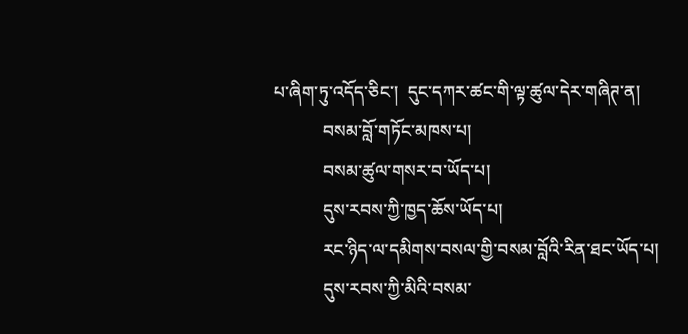པ་ཞིག་ཏུ་འདོད་ཅིང་།  དུང་དཀར་ཚང་གི་ལྟ་ཚུལ་དེར་གཞིཊ་ན།
           བསམ་བློ་གཏོང་མཁས་པ།
           བསམ་ཚུལ་གསར་བ་ཡོད་པ།
           དུས་རབས་ཀྱི་ཁྱད་ཆོས་ཡོད་པ།
           རང་ཉིད་ལ་དམིགས་བསལ་གྱི་བསམ་བློའི་རིན་ཐང་ཡོད་པ།
           དུས་རབས་ཀྱི་མིའི་བསམ་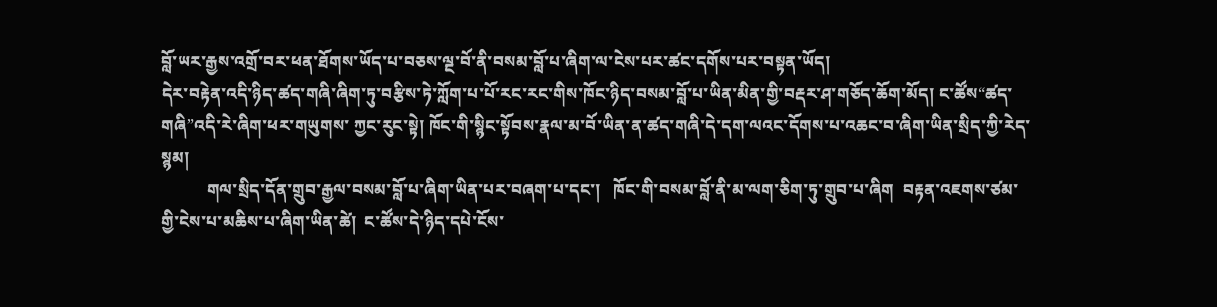བློ་ཡར་རྒྱས་འགྲོ་བར་ཕན་ཐོགས་ཡོད་པ་བཅས་ལྔ་བོ་ནི་བསམ་བློ་པ་ཞིག་ལ་ངེས་པར་ཚང་དགོས་པར་བསྟན་ཡོད།
དེར་བརྟེན་འདི་ཉིད་ཚད་གཞི་ཞིག་ཏུ་བརྩིས་ཏེ་ཀློག་པ་པོ་རང་རང་གིས་ཁོང་ཉིད་བསམ་བློ་པ་ཡིན་མིན་གྱི་བརྡར་ཤ་གཅོད་ཆོག་མོད། ང་ཚོས“ཚད་
གཞི”འདི་རེ་ཞིག་ཕར་གཡུགས་ ཀྱང་རུང་སྟེ། ཁོང་གི་སྙིང་སྟོབས་རྣལ་མ་བོ་ཡིན་ན་ཚད་གཞི་དེ་དག་ལའང་དོགས་པ་འཆང་བ་ཞིག་ཡིན་སྲིད་ཀྱི་རེད་
སྙམ།
           གལ་སྲིད་དོན་གྲུབ་རྒྱལ་བསམ་བློ་པ་ཞིག་ཡིན་པར་བཞག་པ་དང་།   ཁོང་གི་བསམ་བློ་ནི་མ་ལག་ཅིག་ཏུ་གྲུབ་པ་ཞིག  བརྟན་འཇགས་ཙམ་
གྱི་ངེས་པ་མཆིས་པ་ཞིག་ཡིན་ཚེ།  ང་ཚོས་དེ་ཉིད་དཔེ་ངོས་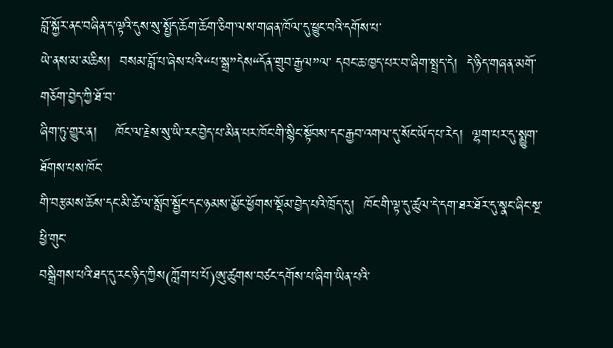བློ་སྐྱོར་ནང་བཞིན་ད་ལྟའི་དུས་སུ་སྤྱོད་ཆོག་ཆོག་ཅིག་ལས་གཞན་ཁོལ་དུ་ཕྱུང་བའི་དགོས་པ་
ཡེ་ནས་མ་མཆིས།  བསམ་བློ་པ་ཞེས་པའི་“པ་སྒྲ”དེས“དོན་གྲུབ་རྒྱལ”ལ་ དབང་ཆ་ཁྱད་པར་བ་ཞིག་སྤྲད་དེ།  དེ་ཉིད་གཞན་མགོ་གཅོག་བྱེད་ཀྱི་ཐོ་བ་
ཞིག་ཏུ་གྱུར་ན།    ཁོང་ལ་རྗེས་སུ་ཡི་རང་བྱེད་པ་མིན་པར་ཁོང་གི་སྙིང་སྟོབས་དང་རྒྱབ་འགལ་དུ་སོང་ཡོད་པ་རེད།  ལྷག་པར་དུ་སྨྱུག་ཐོགས་པས་ཁོང་
གི་བརྩམས་ཆོས་དང་མི་ཚེ་ལ་སློབ་སྦྱོང་དང་ཉམས་མྱོང་ཕྱོགས་སྡོམ་བྱེད་པའི་ཁྲོད་དུ།  ཁོང་གི་ལྟ་དུ་ཚུལ་དེ་དག་ཐར་ཐོར་དུ་སྣང་ཞིང་སྔ་ཕྱི་གུང་
བསྒྲིགས་པའི་ཐད་དུ་རང་ཉིད་ཀྱིས(ཀློག་པ་པོ)ཨུ་ཚུགས་བཙང་དགོས་པ་ཞིག་ཡིན་པའི་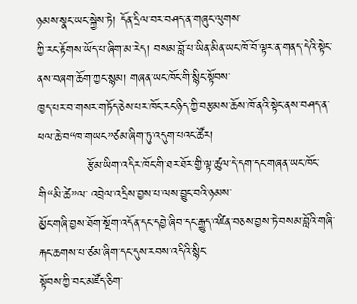ཉམས་སྣང་ཡང་སྐྱེས་ཏེ། དོན་དྲིལ་བར་བཤད་ན་གཞུང་ལུགས་
ཀྱི་རང་རྟོགས་ཡོད་པ་ཞིག་མ་རེད། བསམ་བློ་པ་ཡིན་མིན་ཡང་ཁོ་བོ་ལྟར་ན་གནད་དེའི་སྟེང་ནས་བཞག་ཆོག་ཀྱང་སྙམ། གཞན་ཡང་ཁོང་གི་སྙིང་སྟོབས་
ཁྱད་པར་བ་གསར་གཏོད་ཅེས་པར་ཁོང་རང་ཉིད་ཀྱི་བརྩམས་ཆོས་ཁོ་ནའི་སྟེང་ནས་བཤད་ན་ཕལ་ཆེ་བ“ཁ་གཡང”ཙམ་ཞིག་ཏུ་འདུག་པའང་ཚོར།
            རྩོམ་ཡིག་འདིར་ཁོང་གི་ཐར་ཐོར་གྱི་ལྟ་ཚུལ་དེ་དག་དང་གཞན་ཡང་ཁོང་གི“མི་ཚེ”ལ་ འབྲེལ་འདྲིས་བྱས་པ་ལས་བྱུང་བའི་ཉམས་
མྱོང་གཞི་བྱས་ཐོག་སྔོག་འདོན་དང་དབྱེ་ཞིབ་དང་རྒྱུད་འཛིན་བཅས་བྱས་ཏེ་བསམ་བློའི་གཞི་རྐང་ཆགས་པ་ཙམ་ཞིག་དང་དུས་རབས་འདིའི་སྙིང་
སྟོབས་ཀྱི་བང་མཛོད་ཅིག་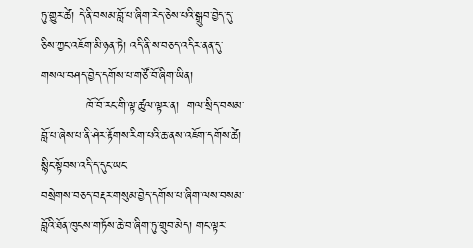ཏུ་གྱུར་ཚེ། དེ་ནི་བསམ་བློ་པ་ཞིག་རེད་ཅེས་པའི་སྒྲུབ་བྱེད་དུ་ཅིས་ཀྱང་འཇོག་མི་ཉན་ཏེ། འདི་ནི་ས་བཅད་འདིར་ནན་དུ་
གསལ་བཤད་བྱེད་དགོས་པ་གཙོ་བོ་ཞིག་ཡིན།
           ཁོ་བོ་རང་གི་ལྟ་ཚུལ་ལྟར་ན།  གལ་སྲིད་བསམ་བློ་པ་ཞེས་པ་ནི་ཤེར་རྟོགས་རིག་པའི་ཆ་ནས་འཇོག་དགོས་ཚེ། སྙིང་སྟོབས་འདི་ད་དུང་ཡང་
བསྲེགས་བཅད་བརྡར་གསུམ་བྱེད་དགོས་པ་ཞིག་ལས་བསམ་བློའི་ཐོན་ཁུངས་གཏོས་ཆེ་བ་ཞིག་ཏུ་གྲུབ་མེད། གང་ལྟར་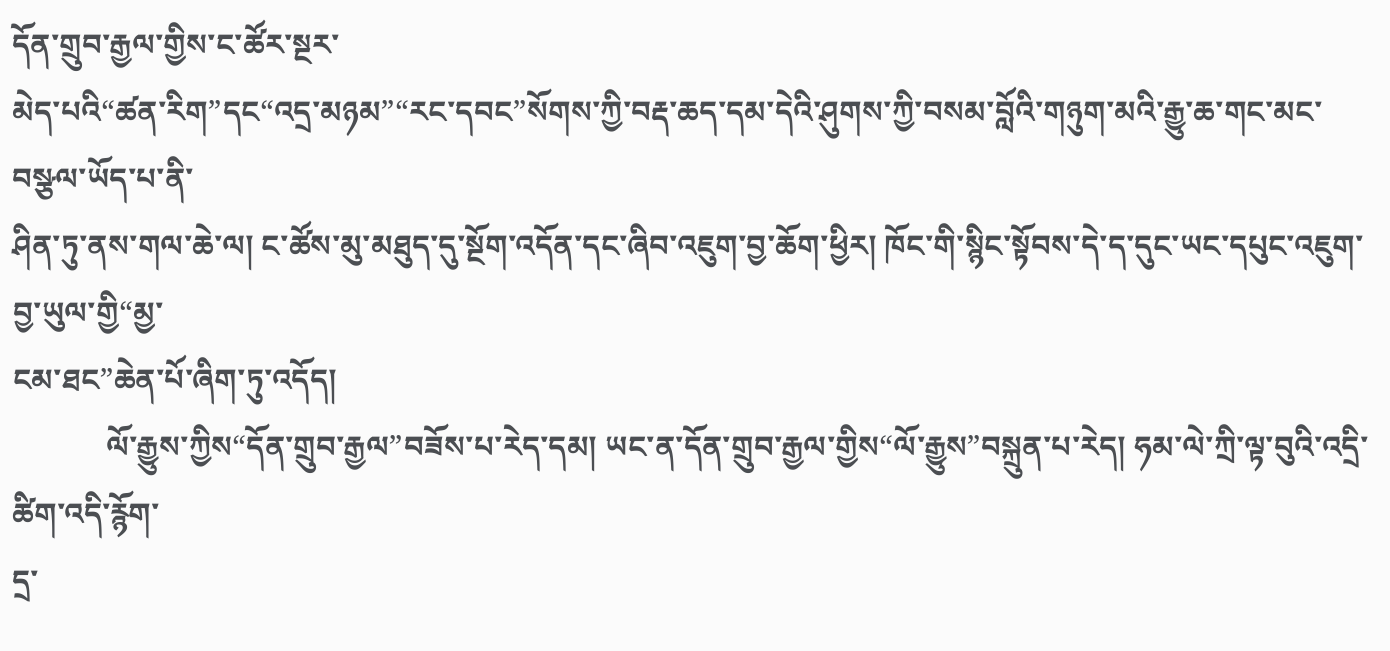དོན་གྲུབ་རྒྱལ་གྱིས་ང་ཚོར་སྔར་
མེད་པའི“ཚན་རིག”དང“འདྲ་མཉམ”“རང་དབང”སོགས་ཀྱི་བརྡ་ཆད་དམ་དེའི་ཤུགས་ཀྱི་བསམ་བློའི་གཉུག་མའི་རྒྱུ་ཆ་གང་མང་བསྩལ་ཡོད་པ་ནི་
ཤིན་ཏུ་ནས་གལ་ཆེ་ལ། ང་ཚོས་མུ་མཐུད་དུ་སྔོག་འདོན་དང་ཞིབ་འཇུག་བྱ་ཆོག་ཕྱིར། ཁོང་གི་སྙིང་སྟོབས་དེ་ད་དུང་ཡང་དཔུང་འཇུག་བྱ་ཡུལ་གྱི“མྱ་
ངམ་ཐང”ཆེན་པོ་ཞིག་ཏུ་འདོད།
            ལོ་རྒྱུས་ཀྱིས“དོན་གྲུབ་རྒྱལ”བཟོས་པ་རེད་དམ། ཡང་ན་དོན་གྲུབ་རྒྱལ་གྱིས“ལོ་རྒྱུས”བསྐྲུན་པ་རེད། ཧམ་ལེ་ཀྲི་ལྟ་བུའི་འདྲི་ཚིག་འདི་རྙོག་
དྲ་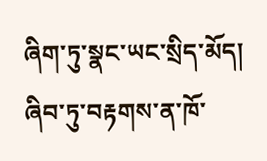ཞིག་ཏུ་སྣང་ཡང་སྲིད་མོད། ཞིབ་ཏུ་བརྟགས་ན་ཁོ་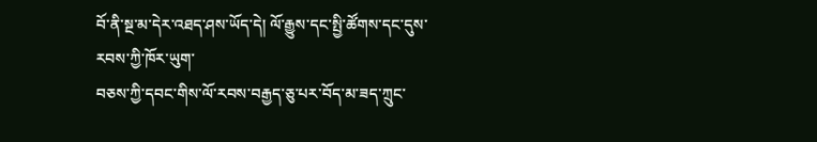བོ་ནི་སྔ་མ་དེར་འཐད་ཤས་ཡོད་དེ། ལོ་རྒྱུས་དང་སྤྱི་ཚོགས་དང་དུས་རབས་ཀྱི་ཁོར་ཡུག་
བཅས་ཀྱི་དབང་གིས་ལོ་རབས་བརྒྱད་ཅུ་པར་བོད་མ་ཟད་ཀྲུང་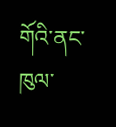གོའི་ནང་ཁུལ་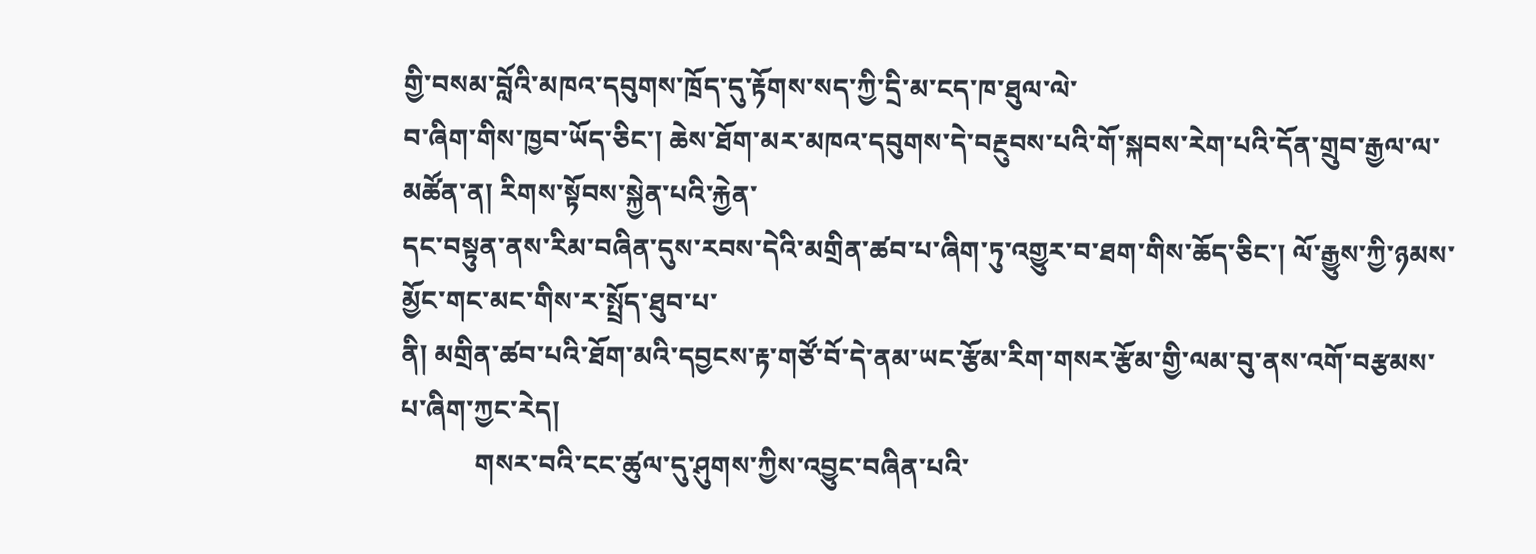གྱི་བསམ་བློའི་མཁའ་དབུགས་ཁྲོད་དུ་རྟོགས་སད་ཀྱི་དྲི་མ་ངད་ཁ་ཐུལ་ལེ་
བ་ཞིག་གིས་ཁྱབ་ཡོད་ཅིང་། ཆེས་ཐོག་མར་མཁའ་དབུགས་དེ་བརྔུབས་པའི་གོ་སྐབས་རེག་པའི་དོན་གྲུབ་རྒྱལ་ལ་མཚོན་ན། རིགས་སྟོབས་སྐྱེན་པའི་རྐྱེན་
དང་བསྟུན་ནས་རིམ་བཞིན་དུས་རབས་དེའི་མགྲིན་ཚབ་པ་ཞིག་ཏུ་འགྱུར་བ་ཐག་གིས་ཆོད་ཅིང་། ལོ་རྒྱུས་ཀྱི་ཉམས་མྱོང་གང་མང་གིས་ར་སྤྲོད་ཐུབ་པ་
ནི། མགྲིན་ཚབ་པའི་ཐོག་མའི་དབྱངས་རྟ་གཙོ་བོ་དེ་ནམ་ཡང་རྩོམ་རིག་གསར་རྩོམ་གྱི་ལམ་བུ་ནས་འགོ་བརྩམས་པ་ཞིག་ཀྱང་རེད།
           གསར་བའི་ངང་ཚུལ་དུ་ཤུགས་ཀྱིས་འབྱུང་བཞིན་པའི་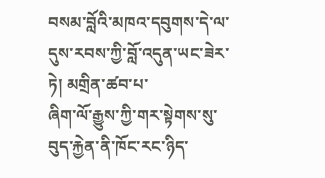བསམ་བློའི་མཁའ་དབུགས་དེ་ལ་དུས་རབས་ཀྱི་བློ་འདུན་ཡང་ཟེར་ཏེ། མགྲིན་ཚབ་པ་
ཞིག་ལོ་རྒྱུས་ཀྱི་གར་སྟེགས་སུ་བུད་རྐྱེན་ནི་ཁོང་རང་ཉིད་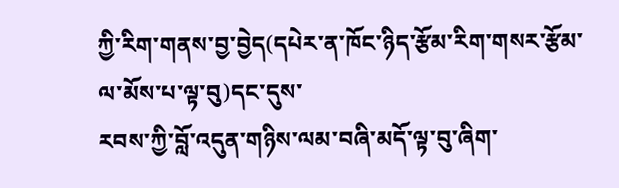ཀྱི་རིག་གནས་བྱ་བྱེད(དཔེར་ན་ཁོང་ཉིད་རྩོམ་རིག་གསར་རྩོམ་ལ་མོས་པ་ལྟ་བུ)དང་དུས་
རབས་ཀྱི་བློ་འདུན་གཉིས་ལམ་བཞི་མདོ་ལྟ་བུ་ཞིག་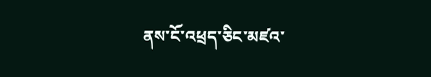ནས་ངོ་འཕྲད་ཅིང་མཛའ་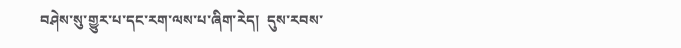བཤེས་སུ་གྱུར་པ་དང་རག་ལས་པ་ཞིག་རེད།  དུས་རབས་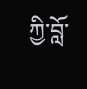ཀྱི་བློ་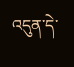འདུན་དེ་